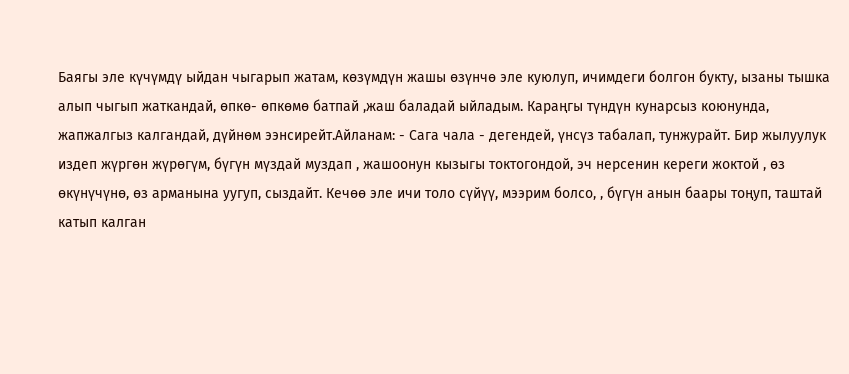Баягы эле күчүмдү ыйдан чыгарып жатам, көзүмдүн жашы өзүнчө эле куюлуп, ичимдеги болгон букту, ызаны тышка алып чыгып жаткандай, өпкө- өпкөмө батпай ,жаш баладай ыйладым. Караңгы түндүн кунарсыз коюнунда, жапжалгыз калгандай, дүйнөм ээнсирейт.Айланам: - Сага чала - дегендей, үнсүз табалап, тунжурайт. Бир жылуулук издеп жүргөн жүрөгүм, бүгүн мүздай муздап , жашоонун кызыгы токтогондой, эч нерсенин кереги жоктой , өз өкүнүчүнө, өз арманына уугуп, сыздайт. Кечөө эле ичи толо сүйүү, мээрим болсо, , бүгүн анын баары тоңуп, таштай катып калган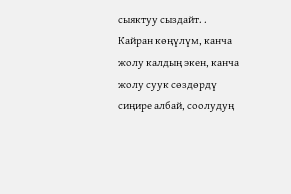сыяктуу сыздайт. . Кайран көңүлүм, канча жолу калдың экен, канча жолу суук сөздөрдү сиңире албай, соолудуң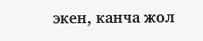экен, канча жол